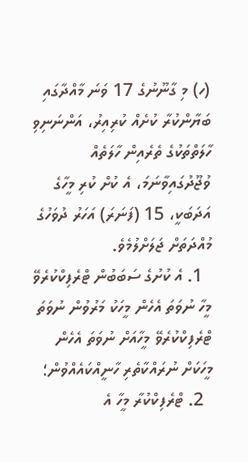(ހ) މި ގާނޫނުގެ 17 ވަނަ މާއްދާގައި ބަޔާންކުރާ ކުށެއް ކުރިއިރު، އަންނަނިވި ހާލަތްތަކުގެ ތެރެއިން ހާލަތެއް ވުޖޫދުގައިވާނަމަ، އެ ކުށް ކުރި މީހާގެ އަދަބަކީ، 15 (ފަނަރަ) އަހަރު ދުވަހުގެ މުއްދަތަށް ޖަލަށްލުމެވެ.
  1. އެ ކުށުގެ ސަބަބުން ޓްރެފިކްކުރެވޭ މީހާ ނުވަތަ އެހެން މީހަކު މަރުވުން ނުވަތަ ޓްރެފިކްކުރެވޭ މީހާއަށް ނުވަތަ އެހެން މީހަކަށް ނުރައްކާތެރި ހާނީއްކައެއްވުން؛
  2. ޓްރެފިކްކުރާ މީހާ އެ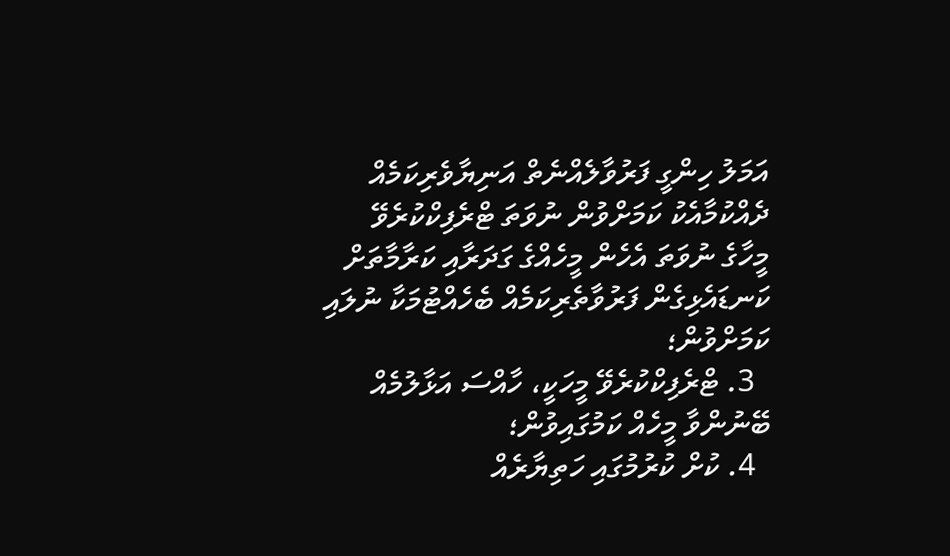އަމަލު ހިންގީ ފަރުވާލެއްނެތް އަނިޔާވެރިކަމެއް ދެއްކުމާއެކު ކަމަށްވުން ނުވަތަ ޓްރެފިކްކުރެވޭ މީހާގެ ނުވަތަ އެހެން މީހެއްގެ ގަދަރާއި ކަރާމާތަށް ކަނޑައެޅިގެން ފަރުވާތެރިކަމެއް ބެހެއްޓުމަކާ ނުލައި ކަމަށްވުން؛
  3. ޓްރެފިކްކުރެވޭ މީހަކީ، ހާއްސަ އަޅާލުމެއް ބޭނުންވާ މީހެއް ކަމުގައިވުން؛
  4. ކުށް ކުރުމުގައި ހަތިޔާރެއް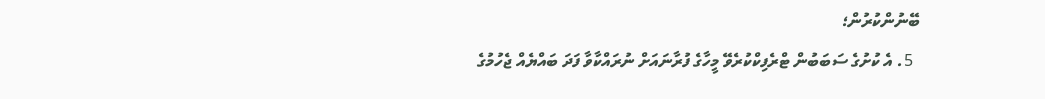ބޭނުންކުރުން؛
  5. އެ ކުށުގެ ސަބަބުން ޓްރެފިކްކުރެވޭ މީހާގެ ފުރާނައަށް ނުރައްކާވާ ފަދަ ބައްޔެއް ޖެހުމުގެ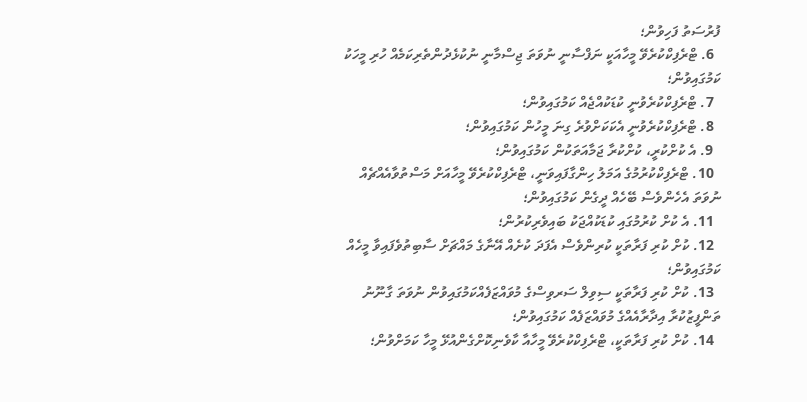ފުރުސަތު ފަހިވުން؛
  6. ޓްރެފިކްކުރެވޭ މީހާއަކީ ނަފްސާނީ ނުވަތަ ޖިސްމާނީ ނުކުޅެދުންތެރިކަމެއް ހުރި މީހަކު ކަމުގައިވުން؛
  7. ޓްރެފިކްކުރެވުނީ ކުޑަކުއްޖެއް ކަމުގައިވުން؛
  8. ޓްރެފިކްކުރެވުނީ އެކަކަށްވުރެ ގިނަ މީހުން ކަމުގައިވުން؛
  9. އެ ކުށްކުރީ، ކުށްކުރާ ޖަމާއަތަކުން ކަމުގައިވުން؛
  10. ޓްރެފިކްކުރުމުގެ އަމަލު ހިންގާފައިވަނީ، ޓްރެފިކްކުރެވޭ މީހާއަށް މަސްތުވާއެއްޗެއް ނުވަތަ އެހެންވެސް ބޭހެއް ދީގެން ކަމުގައިވުން؛
  11. އެ ކުށް ކުރުމުގައި ކުޑަކުއްޖަކު ބައިވެރިކުރުން؛
  12. ކުށް ކުރި ފަރާތަކީ ކުރިންވެސް އެފަދަ ކުށެއް އޭނާގެ މައްޗަށް ސާބިތުވެފައިވާ މީހެއް ކަމުގައިވުން؛
  13. ކުށް ކުރި ފަރާތަކީ ސިވިލް ސަރވިސްގެ މުވައްޒަފެއްކަމުގައިވުން ނުވަތަ ގާނޫނު ތަންފީޒުކުރާ އިދާރާއެއްގެ މުވައްޒަފެއް ކަމުގައިވުން؛
  14. ކުށް ކުރި ފަރާތަކީ، ޓްރެފިކްކުރެވޭ މީހާއާ ކާވެނިކޮށްގެންއުޅޭ މީހާ ކަމަށްވުން؛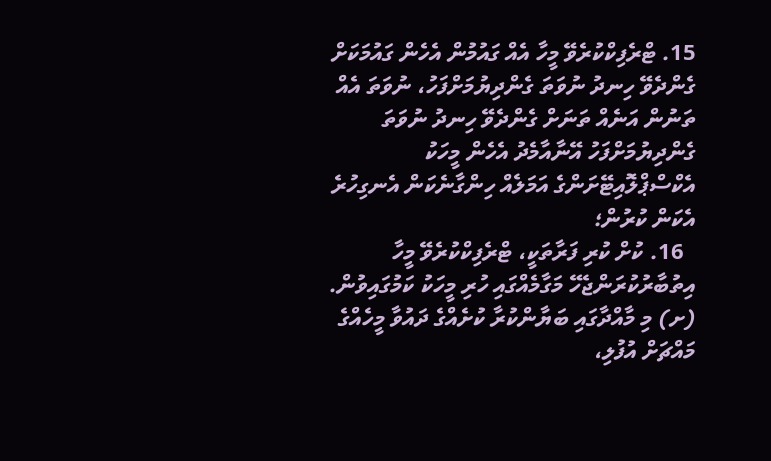15. ޓްރެފިކްކުރެވޭ މީހާ އެއް ގައުމުން އެހެން ގައުމަކަށް ގެންދެވޭ ހިނދު ނުވަތަ ގެންދިޔުމަށްފަހު، ނުވަތަ އެއް ތަނުން އަނެއް ތަނަށް ގެންދެވޭ ހިނދު ނުވަތަ ގެންދިޔުމަށްފަހު އޭނާއާމެދު އެހެން މީހަކު އެކްސްޕްލޮއިޓޭށަންގެ އަމަލެއް ހިންގާނެކަން އެނގިހުރެ އެކަން ކުރުން؛
  16. ކުށް ކުރި ފަރާތަކީ، ޓްރެފިކްކުރެވޭ މީހާ އިތުބާރުކުރަންޖެހޭ މަގާމެއްގައި ހުރި މީހަކު ކަމުގައިވުން.
(ށ) މި މާއްދާގައި ބަޔާންކުރާ ކުށެއްގެ ދައުވާ މީހެއްގެ މައްޗަށް އުފުލި،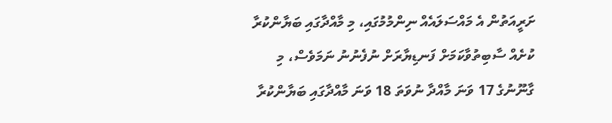ށަރީއަތުން އެ މައްސަލައެއް ނިންމުމުގައި، މި މާއްދާގައި ބަޔާންކުރާ ކުށެއް ސާބިތުވާކަމަށް ފަނޑިޔާރަށް ނުފެނުނު ނަމަވެސް، މި ގާނޫނުގެ 17 ވަނަ މާއްދާ ނުވަތަ 18 ވަނަ މާއްދާގައި ބަޔާންކުރާ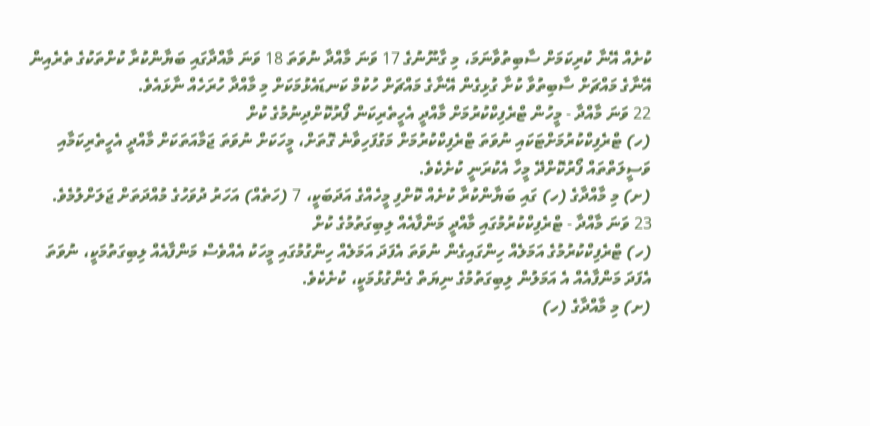ކުށެއް އޭނާ ކުރިކަމަށް ސާބިތުވާނަމަ، މި ގާނޫނުގެ 17 ވަނަ މާއްދާ ނުވަތަ 18 ވަނަ މާއްދާގައި ބަޔާންކުރާ ކުށްތަކުގެ ތެރެއިން އޭނާގެ މައްޗަށް ސާބިތުވާ ކުށާ ގުޅިގެން އޭނާގެ މައްޗަށް ހުކުމް ކަނޑައެޅުމަކަށް މި މާއްދާ ހުރަހެއް ނާޅައެވެ.
22 ވަނަ މާއްދާ - މީހުން ޓްރެފިކްކުރުމަށް މާއްދީ އެހީތެރިކަން ފޯރުކޮށްދިނުމުގެ ކުށް
(ހ) ޓްރެފިކްކުރުމަށްޓަކައި ނުވަތަ ޓްރެފިކްކުރުމަށް މަގުފަހިވާނެ ގޮތަށް، މީހަކަށް ނުވަތަ ޖަމާއަތަކަށް މާއްދީ އެހީތެރިކަމާއި ވަސީލަތްތައް ފޯރުކޮށްދޭ މީހާ އެކުރަނީ ކުށެކެވެ.
(ށ) މި މާއްދާގެ (ހ) ގައި ބަޔާންކުރާ ކުށެއް ކޮށްފި މީހެއްގެ އަދަބަކީ، 7 (ހަތެއް) އަހަރު ދުވަހުގެ މުއްދަތަށް ޖަލަށްލުމެވެ.
23 ވަނަ މާއްދާ - ޓްރެފިކްކުރުމުގައި މާއްދީ މަންފާއެއް ލިބިގަތުމުގެ ކުށް
(ހ) ޓްރެފިކްކުރުމުގެ އަމަލެއް ހިންގައިގެން ނުވަތަ އެފަދަ އަމަލެއް ހިންގުމުގައި މީހަކު އެއްވެސް މަންފާއެއް ލިބިގަތުމަކީ، ނުވަތަ އެފަދަ މަންފާއެއް އެ އަމަލުން ލިބިގަތުމުގެ ނިޔަތް ގެންގުޅުމަކީ، ކުށެކެވެ.
(ށ) މި މާއްދާގެ (ހ)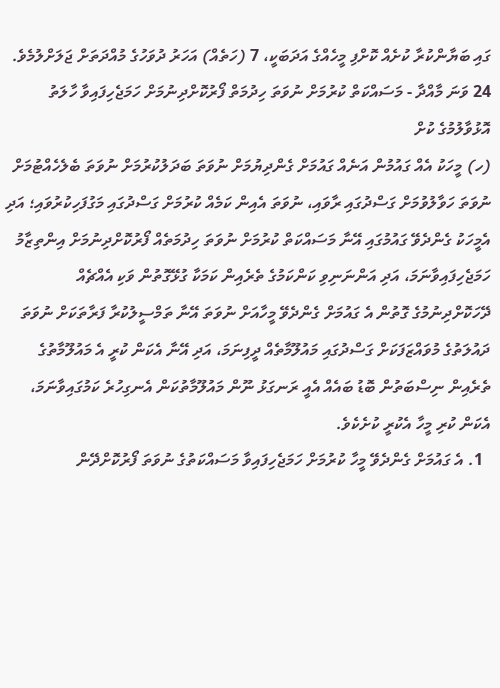ގައި ބަޔާންކުރާ ކުށެއް ކޮށްފި މީހެއްގެ އަދަބަކީ، 7 (ހަތެއް) އަހަރު ދުވަހުގެ މުއްދަތަށް ޖަލަށްލުމެވެ.
24 ވަނަ މާއްދާ - މަސައްކަތް ކުރުމަށް ނުވަތަ ހިދުމަތް ފޯރުކޮށްދިނުމަށް ހަމަޖެހިފައިވާ ހާލަތު އޮޅުވާލުމުގެ ކުށް
(ހ) މީހަކު އެއް ގައުމުން އަނެއް ގައުމަށް ގެންދިޔުމަށް ނުވަތަ ބަދަލުކުރުމަށް ނުވަތަ ބެލެހެއްޓުމަށް ނުވަތަ ހަވާލުވުމަށް ގަސްދުގައި ރާވައި، ނުވަތަ އެއިން ކަމެއް ކުރުމަށް ގަސްދުގައި މަގުފަހިކުރުވައި؛ އަދި އެމީހަކު ގެންދެވޭ ގައުމުގައި އޭނާ މަސައްކަތް ކުރުމަށް ނުވަތަ ހިދުމަތެއް ފޯރުކޮށްދިނުމަށް އިންތިޒާމު ހަމަޖެހިފައިވާނަމަ، އަދި އަންނަނިވި ކަންކަމުގެ ތެރެއިން ކަމަކާ ގުޅޭގޮތުން ވަކި އެއްޗެއް ދޭހަކޮށްދިނުމުގެ ގޮތުން އެ ގައުމަށް ގެންދެވޭ މީހާއަށް ނުވަތަ އޭނާ ތަމްސީލުކުރާ ފަރާތަކަށް ނުވަތަ ދައުލަތުގެ މުވައްޒަފަކަށް ގަސްދުގައި މައުލޫމާތެއް ދީފިނަމަ، އަދި އޭނާ އެކަން ކުރީ އެ މައުލޫމާތުގެ ތެރެއިން ނިސްބަތުން ބޮޑު ބައެއް އެއީ ރަނގަޅު ނޫން މައުލޫމާތުކަން އެނގިހުރެ ކަމުގައިވާނަމަ، އެކަން ކުރި މީހާ އެކުރީ ކުށެކެވެ.
  1. އެ ގައުމަށް ގެންދެވޭ މީހާ ކުރުމަށް ހަމަޖެހިފައިވާ މަސައްކަތުގެ ނުވަތަ ފޯރުކޮށްދޭން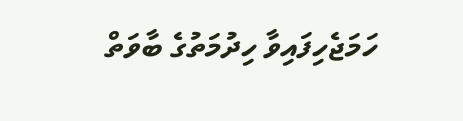ހަމަޖެހިފައިވާ ހިދުމަތުގެ ބާވަތް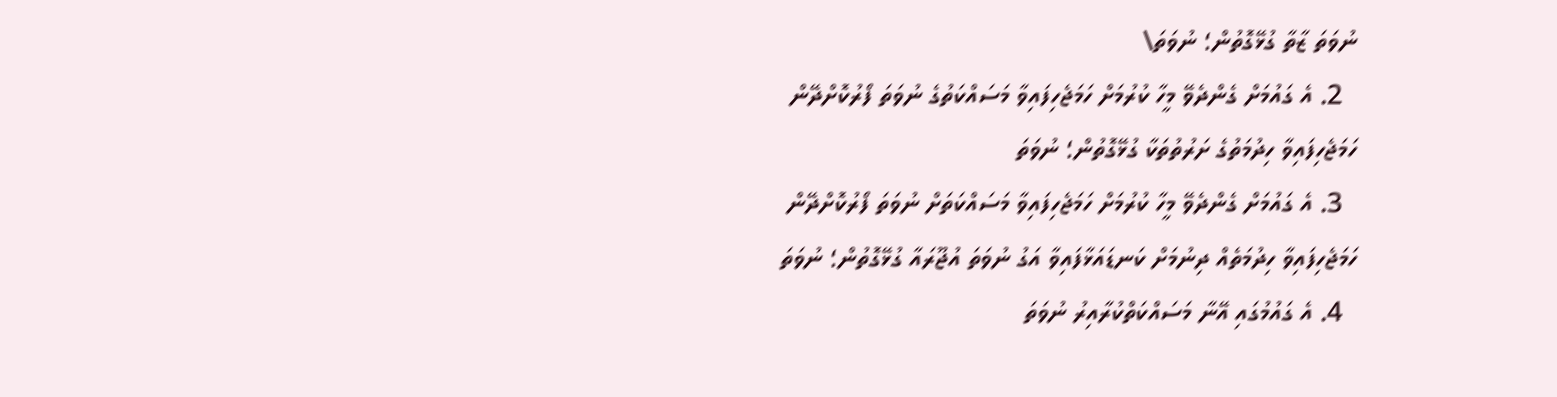ނުވަތަ ޒާތާ ގުޅޭގޮތުން؛ ނުވަތަ\
  2. އެ ގައުމަށް ގެންދެވޭ މީހާ ކުރުމަށް ހަމަޖެހިފައިވާ މަސައްކަތުގެ ނުވަތަ ފޯރުކޮށްދޭން ހަމަޖެހިފައިވާ ހިދުމަތުގެ ށަރުތުތަކާ ގުޅޭގޮތުން؛ ނުވަތަ
  3. އެ ގައުމަށް ގެންދެވޭ މީހާ ކުރުމަށް ހަމަޖެހިފައިވާ މަސައްކަތަށް ނުވަތަ ފޯރުކޮށްދޭން ހަމަޖެހިފައިވާ ހިދުމަތެއް ދިނުމަށް ކަނޑައަޅާފައިވާ އަގު ނުވަތަ އުޖޫރައާ ގުޅޭގޮތުން؛ ނުވަތަ
  4. އެ ގައުމުގައި އޭނާ މަސައްކަތްކުރާއިރު ނުވަތަ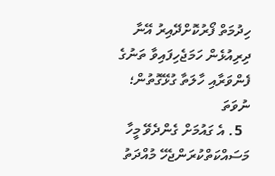ހިދުމަތް ފޯރުކޮށްދޭއިރު އޭނާ ދިރިއުޅެން ހަމަޖެހިފައިވާ ތަނުގެ ފެންވަރާއި ހާލަތާ ގުޅޭގޮތުން؛ ނުވަތަ
  5. އެ ގައުމަށް ގެންދެވޭ މީހާ މަސައްކަތްކުރަންޖެހޭ މުއްދަތު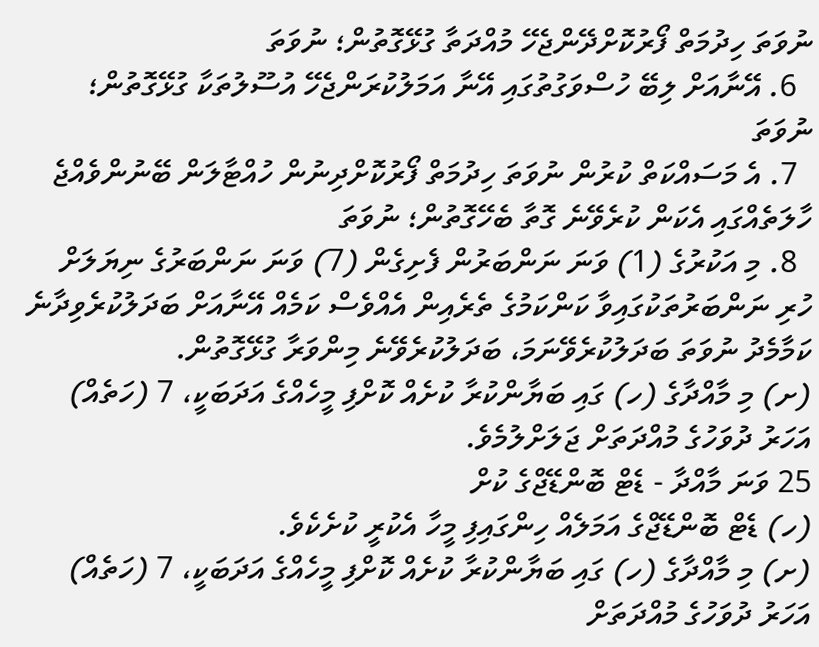ނުވަތަ ހިދުމަތް ފޯރުކޮށްދޭންޖެހޭ މުއްދަތާ ގުޅޭގޮތުން؛ ނުވަތަ
  6. އޭނާއަށް ލިބޭ ހުސްވަގުތުގައި އޭނާ އަމަލުކުރަންޖެހޭ އުސޫލުތަކާ ގުޅޭގޮތުން؛ ނުވަތަ
  7. އެ މަސައްކަތް ކުރުން ނުވަތަ ހިދުމަތް ފޯރުކޮށްދިނުން ހުއްޓާލަން ބޭނުންވެއްޖެ ހާލަތެއްގައި އެކަން ކުރެވޭނެ ގޮތާ ބެހޭގޮތުން؛ ނުވަތަ
  8. މި އަކުރުގެ (1) ވަނަ ނަންބަރުން ފެށިގެން (7) ވަނަ ނަންބަރުގެ ނިޔަލަށް ހުރި ނަންބަރުތަކުގައިވާ ކަންކަމުގެ ތެރެއިން އެއްވެސް ކަމެއް އޭނާއަށް ބަދަލުކުރެވިދާނެ ކަމާމެދު ނުވަތަ ބަދަލުކުރެވޭނަމަ، ބަދަލުކުރެވޭނެ މިންވަރާ ގުޅޭގޮތުން.
(ށ) މި މާއްދާގެ (ހ) ގައި ބަޔާންކުރާ ކުށެއް ކޮށްފި މީހެއްގެ އަދަބަކީ، 7 (ހަތެއް) އަހަރު ދުވަހުގެ މުއްދަތަށް ޖަލަށްލުމެވެ.
25 ވަނަ މާއްދާ - ޑެޓް ބޮންޑޭޖްގެ ކުށް
(ހ) ޑެޓް ބޮންޑޭޖްގެ އަމަލެއް ހިންގައިފި މީހާ އެކުރީ ކުށެކެވެ.
(ށ) މި މާއްދާގެ (ހ) ގައި ބަޔާންކުރާ ކުށެއް ކޮށްފި މީހެއްގެ އަދަބަކީ، 7 (ހަތެއް) އަހަރު ދުވަހުގެ މުއްދަތަށް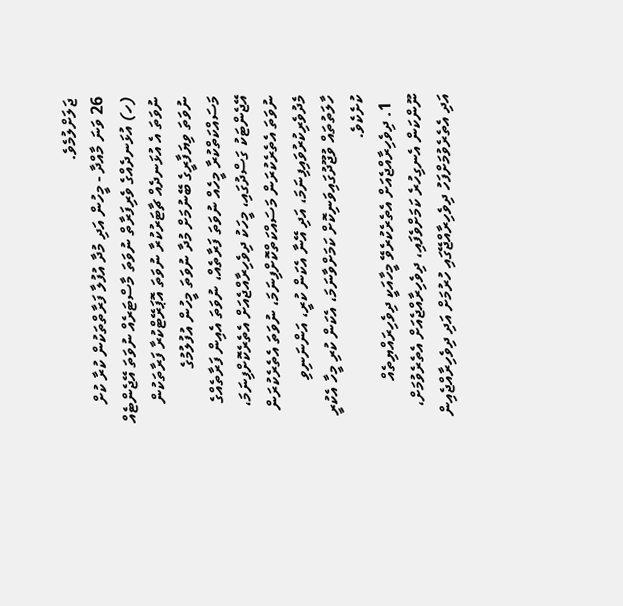ޖަލަށްލުމެވެ.
26 ވަނަ މާއްދާ - މީހުން އަދި މުދާ އުފުލާ ފަރާތްތަކުން ކުރާ ކުށް
(ހ) އުޅަނދެއްގެ ވެރިފަރާތް ނުވަތަ މާސްޓަރެއް ނުވަތަ އޭޖެންޓެއް ނުވަތަ އެ އުޅަނދެއް ޗާޓަރުކުރާ ނުވަތަ އޮޕަރޭޓްކުރާ ފަރާތަކުން ނުވަތަ ވިޔަފާރީގެ ބޭނުމަށް މުދާ ނުވަތަ މީހުން އުފުލުމުގެ މަސައްކަތްކުރާ މީހެއް ނުވަތަ ފަރާތެއް، ނުވަތަ އެއިން ފަރާތެއްގެ އޭޖެންޓަކު ގަސްދުގައި، މީހަކު ދިވެހިރާއްޖެއަށް އެތެރެކޮށްފިނަމަ، ނުވަތަ އެތެރެކުރަން މަސައްކަތްކޮށްފިނަމަ، ނުވަތަ އެތެރެކުރަން މެދުވެރިކުރުވައިފިނަމަ، އަދި އޭނާ އެކަން ކުރީ، އަންނަނިވި ހާލަތުތައް ވުޖޫދުގައިވަނިކޮށް ކަމަށްވާނަމަ، އެކަން ކުރި މީހާ އެކުރީ ކުށެކެވެ.
  1. ދިވެހިރާއްޖެއަށް އެތެރެކުރެވޭ މީހާއަކީ ދިވެހިރައްޔިތެއް ނޫންކަން އެނގިހުރެ ކަމަށްވެފައި، ދިވެހިރާއްޖެއަށް އެތެރެވުމަށް، އަދި އެތެރެވުމަށްފަހު ދިވެހިރާއްޖޭގައި ހުރުމަށް އަދި ދިވެހިރާއްޖެއިން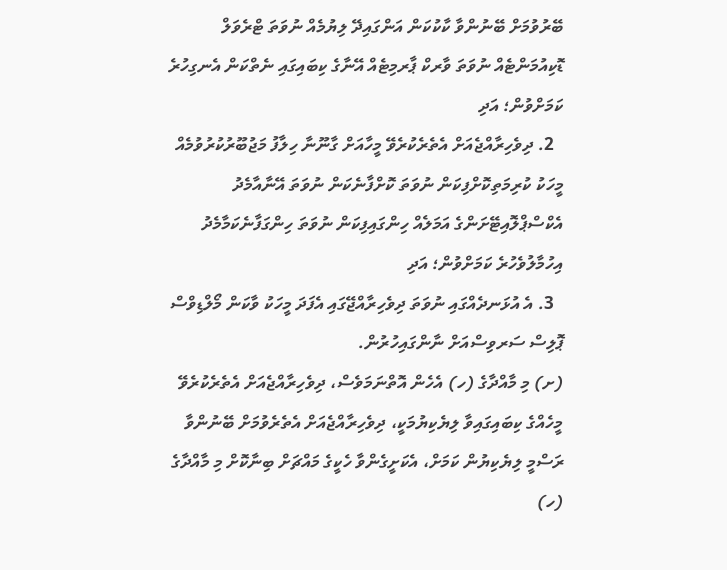ބޭރުވުމަށް ބޭނުންވާ ކާކުކަން އަންގައިދޭ ލިޔުމެއް ނުވަތަ ޓްރެވަލް ޑޮކިއުމަންޓެއް ނުވަތަ ވާރކް ޕާރމިޓެއް އޭނާގެ ކިބައިގައި ނެތްކަން އެނގިހުރެ ކަމަށްވުން؛ އަދި
  2. ދިވެހިރާއްޖެއަށް އެތެރެކުރެވޭ މީހާއަށް ގާނޫނާ ހިލާފު މަޖުބޫރުކުރުވުމެއް މީހަކު ކުރިމަތިކޮށްފިކަން ނުވަތަ ކޮށްފާނެކަން ނުވަތަ އޭނާއާމެދު އެކްސްޕްލޮއިޓޭށަންގެ އަމަލެއް ހިންގައިފިކަން ނުވަތަ ހިންގަފާނެކަމާމެދު އިހުމާލުވެހުރެ ކަމަށްވުން؛ އަދި
  3. އެ އުޅަނދެއްގައި ނުވަތަ ދިވެހިރާއްޖޭގައި އެފަދަ މީހަކު ވާކަން މޯލްޑިވްސް ޕޮލިސް ސަރވިސްއަށް ނާންގައިހުރުން.
(ށ) މި މާއްދާގެ (ހ) އެހެން އޮތްނަމަވެސް، ދިވެހިރާއްޖެއަށް އެތެރެކުރެވޭ މީހެއްގެ ކިބައިގައިވާ ލިޔެކިޔުމަކީ، ދިވެހިރާއްޖެއަށް އެތެރެވުމަށް ބޭނުންވާ ރަސްމީ ލިޔެކިޔުން ކަމަށް، އެކަށީގެންވާ ހެކީގެ މައްޗަށް ބިނާކޮށް މި މާއްދާގެ (ހ)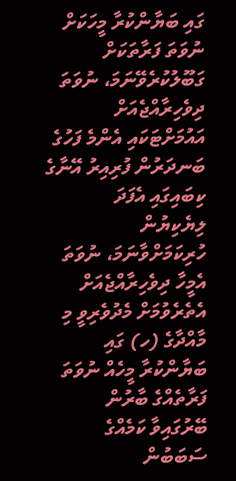ގައި ބަޔާންކުރާ މީހަކަށް ނުވަތަ ފަރާތަކަށް ގަބޫލުކުރެވޭނަމަ، ނުވަތަ ދިވެހިރާއްޖެއަށް އައުމަށްޓަކައި އެންމެ ފަހުގެ ބަނދަރުން ފުރިއިރު އޭނާގެ ކިބައިގައި އެފަދަ ލިޔެކިޔުން ހުރިކަމަށްވާނަމަ، ނުވަތަ އެމީހާ ދިވެހިރާއްޖެއަށް އެތެރެވުމަށް މެދުވެރިވީ މި މާއްދާގެ (ހ) ގައި ބަޔާންކުރާ މީހެއް ނުވަތަ ފަރާތެއްގެ ބާރުން ބޭރުގައިވާ ކަމެއްގެ ސަބަބުން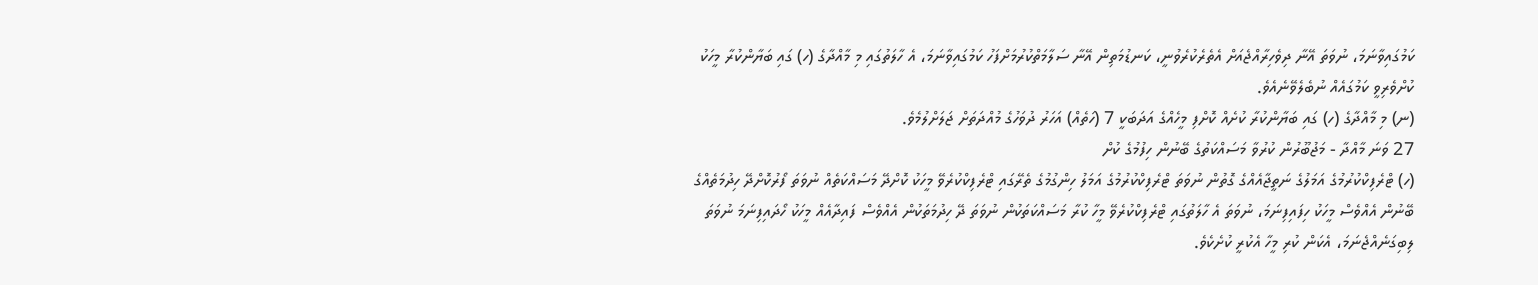ކަމުގައިވާނަމަ، ނުވަތަ އޭނާ ދިވެހިރާއްޖެއަށް އެތެރެކުރެވުނީ، ކަނޑުމަތިން އޭނާ ސަލާމަތްކުރުމަށްފަހު ކަމުގައިވާނަމަ، އެ ހާލަތުގައި މި މާއްދާގެ (ހ) ގައި ބަޔާންކުރާ މީހަކު ކުށްވެރިވީ ކަމުގައެއް ނުބެލެވޭނެއެވެ.
(ނ) މި މާއްދާގެ (ހ) ގައި ބަޔާންކުރާ ކުށެއް ކޮށްފި މީހެއްގެ އަދަބަކީ 7 (ހަތެއް) އަހަރު ދުވަހުގެ މުއްދަތަށް ޖަލަށްލުމެވެ.
27 ވަނަ މާއްދާ - މަޖުބޫރުން ކުރުވާ މަސައްކަތުގެ ބޭނުން ހިފުމުގެ ކުށް
(ހ) ޓްރެފިކްކުރުމުގެ އަމަލުގެ ނަތީޖާއެއްގެ ގޮތުން ނުވަތަ ޓްރެފިކްކުރުމުގެ އަމަލު ހިންގުމުގެ ތެރޭގައި ޓްރެފިކްކުރެވޭ މީހަކު ކޮށްދޭ މަސައްކަތެއް ނުވަތަ ފޯރުކޮށްދޭ ހިދުމަތެއްގެ ބޭނުން އެއްވެސް މީހަކު ހިފައިފިނަމަ، ނުވަތަ އެ ހާލަތުގައި ޓްރެފިކްކުރެވޭ މީހާ ކުރާ މަސައްކަތަކުން ނުވަތަ ދޭ ހިދުމަތަކުން އެއްވެސް ފައިދާއެއް މީހަކު ހޯދައިފިނަމަ ނުވަތަ ލިބިގަނެއްޖެނަމަ، އެކަން ކުރި މީހާ އެކުރީ ކުށެކެވެ.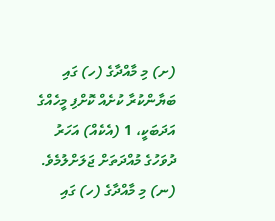(ށ) މި މާއްދާގެ (ހ) ގައި ބަޔާންކުރާ ކުށެއް ކޮށްފި މީހެއްގެ އަދަބަކީ، 1 (އެކެއް) އަހަރު ދުވަހުގެ މުއްދަތަށް ޖަލަށްލުމެވެ.
(ނ) މި މާއްދާގެ (ހ) ގައި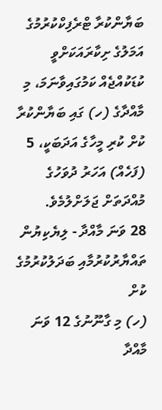ބަޔާންކުރާ ޓްރެފިކްކުރުމުގެ އަމަލުގެ ށިކާރައަކަށްވީ ކުޑަކުއްޖެއް ކަމުގައިވާނަމަ، މި މާއްދާގެ (ހ) ގައި ބަޔާންކުރާ ކުށް ކުރި މީހާގެ އަދަބަކީ، 5 (ފަހެއް) އަހަރު ދުވަހުގެ މުއްދަތަށް ޖަލަށްލުމެވެ.
28 ވަނަ މާއްދާ - ލިޔެކިޔުން ތައްޔާރުކުރުމާއި ބަދަލުކުރުމުގެ ކުށް
(ހ) މި ގާނޫނުގެ 12 ވަނަ މާއްދާ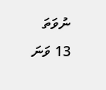ނުވަތަ 13 ވަނަ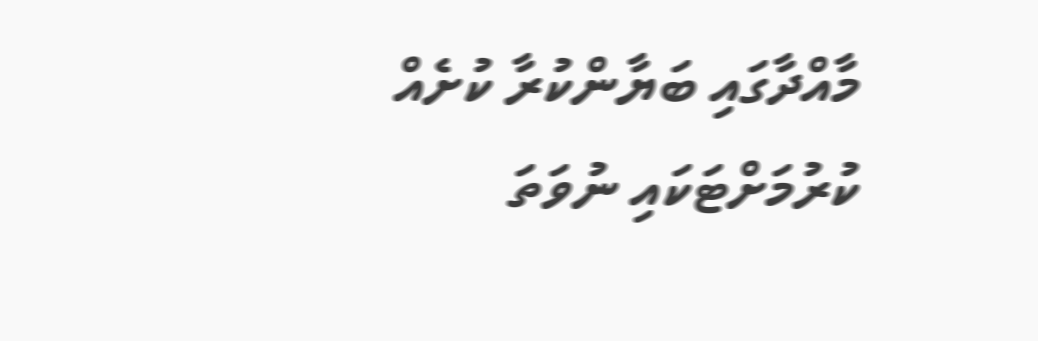މާއްދާގައި ބަޔާންކުރާ ކުށެއް ކުރުމަށްޓަކައި ނުވަތަ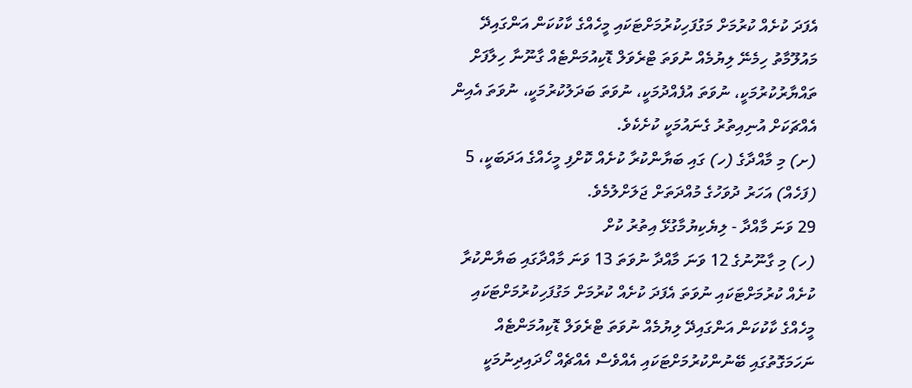އެފަދަ ކުށެއް ކުރުމަށް މަގުފަހިކުރުމަށްޓަކައި މީހެއްގެ ކާކުކަން އަންގައިދޭ މައުލޫމާތު ހިމެނޭ ލިޔުމެއް ނުވަތަ ޓްރެވަލް ޑޮކިއުމަންޓެއް ގާނޫނާ ހިލާފަށް ތައްޔާރުކުރުމަކީ، ނުވަތަ އުފެއްދުމަކީ، ނުވަތަ ބަދަލުކުރުމަކީ، ނުވަތަ އެއިން އެއްޗަކަށް އުނިއިތުރު ގެނައުމަކީ ކުށެކެވެ.
(ށ) މި މާއްދާގެ (ހ) ގައި ބަޔާންކުރާ ކުށެއް ކޮށްފި މީހެއްގެ އަދަބަކީ، 5 (ފަހެއް) އަހަރު ދުވަހުގެ މުއްދަތަށް ޖަލަށްލުމެވެ.
29 ވަނަ މާއްދާ - ލިޔެކިޔުމާގުޅޭ އިތުރު ކުށް
(ހ) މި ގާނޫނުގެ 12 ވަނަ މާއްދާ ނުވަތަ 13 ވަނަ މާއްދާގައި ބަޔާންކުރާ ކުށެއް ކުރުމަށްޓަކައި ނުވަތަ އެފަދަ ކުށެއް ކުރުމަށް މަގުފަހިކުރުމަށްޓަކައި މީހެއްގެ ކާކުކަން އަންގައިދޭ ލިޔުމެއް ނުވަތަ ޓްރެވަލް ޑޮކިއުމަންޓެއް ނަހަމަގޮތުގައި ބޭނުންކުރުމަށްޓަކައި އެއްވެސް އެއްޗެއް ހޯދައިދިނުމަކީ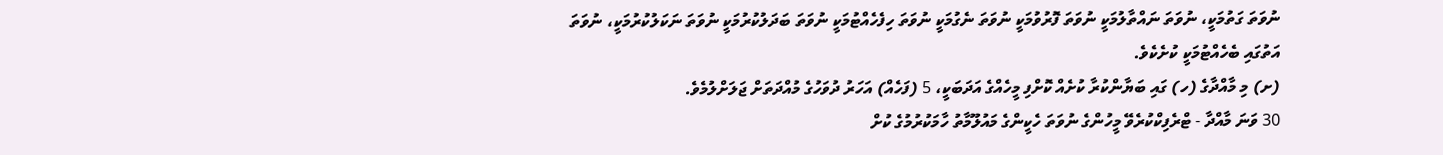ނުވަތަ ގަތުމަކީ، ނުވަތަ ނައްތާލުމަކީ ނުވަތަ ފޮރުވުމަކީ ނުވަތަ ނެގުމަކީ ނުވަތަ ހިފެހެއްޓުމަކީ ނުވަތަ ބަދަލުކުރުމަކީ ނުވަތަ ނަކަލުކުރުމަކީ، ނުވަތަ އަތުގައި ބެހެއްޓުމަކީ ކުށެކެވެ.
(ށ) މި މާއްދާގެ (ހ) ގައި ބަޔާންކުރާ ކުށެއް ކޮށްފި މީހެއްގެ އަދަބަކީ، 5 (ފަހެއް) އަހަރު ދުވަހުގެ މުއްދަތަށް ޖަލަށްލުމެވެ.
30 ވަނަ މާއްދާ - ޓްރެފިކްކުރެވޭ މީހުންގެ ނުވަތަ ހެކީންގެ މައުލޫމާތު ހާމަކުރުމުގެ ކުށް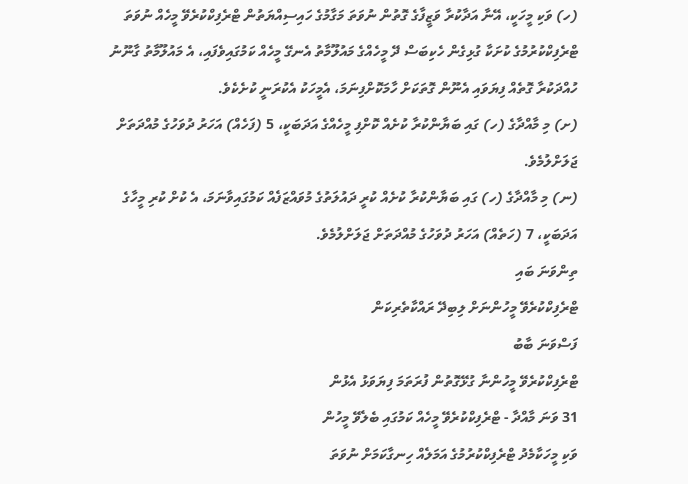(ހ) ވަކި މީހަކީ، އޭނާ އަދާކުރާ ވަޒީފާގެ ގޮތުން ނުވަތަ މަގާމުގެ ހައިސިއްޔަތުން ޓްރެފިކްކުރެވޭ މީހެއް ނުވަތަ ޓްރެފިކްކުރުމުގެ ކުށަކާ ގުޅިގެން ހެކިބަސް ދޭ މީހެއްގެ މައުލޫމާތު އެނގޭ މީހެއް ކަމުގައިވެފައި، އެ މައުލޫމާތު ގާނޫނު ހުއްދަކުރާ ގޮތެއް ފިޔަވައި އެނޫން ގޮތަކަށް ހާމަކޮށްފިނަމަ، އެމީހަކު އެކުރަނީ ކުށެކެވެ.
(ށ) މި މާއްދާގެ (ހ) ގައި ބަޔާންކުރާ ކުށެއް ކޮށްފި މީހެއްގެ އަދަބަކީ، 5 (ފަހެއް) އަހަރު ދުވަހުގެ މުއްދަތަށް ޖަލަށްލުމެވެ.
(ނ) މި މާއްދާގެ (ހ) ގައި ބަޔާންކުރާ ކުށެއް ކުރީ ދައުލަތުގެ މުވައްޒަފެއް ކަމުގައިވާނަމަ، އެ ކުށް ކުރި މީހާގެ އަދަބަކީ، 7 (ހަތެއް) އަހަރު ދުވަހުގެ މުއްދަތަށް ޖަލަށްލުމެވެ.
ތިންވަނަ ބައި
ޓްރެފިކްކުރެވޭ މީހުންނަށް ލިބިދޭ ރައްކާތެރިކަން
ފަސްވަނަ ބާބު
ޓްރެފިކްކުރެވޭ މީހުންނާ ގުޅޭގޮތުން ފުރަތަމަ ފިޔަވަޅު އެޅުން
31 ވަނަ މާއްދާ - ޓްރެފިކްކުރެވޭ މީހެއް ކަމުގައި ބެލެވޭ މީހުން
ވަކި މީހަކާމެދު ޓްރެފިކްކުރުމުގެ އަމަލެއް ހިނގާކަމަށް ނުވަތަ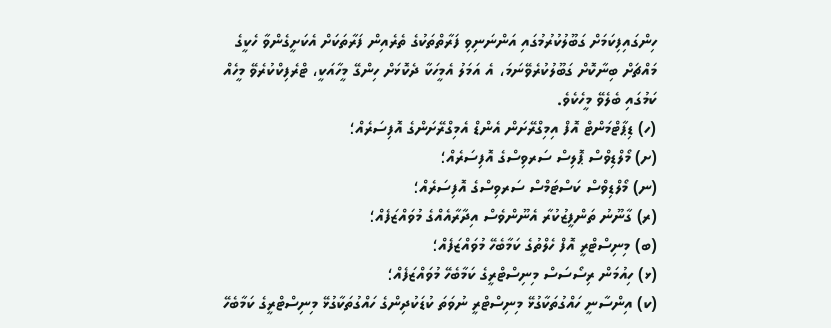ހިންގައިފިކަމަށް ގަބޫލުކުރުމުގައި އަންނަނިވި ފަރާތްތަކުގެ ތެރެއިން ފަރާތަކަށް އެކަށީގެންވާ ހެކީގެ މައްޗަށް ބިނާކޮށް ގަބޫލުކުރެވޭނަމަ، އެ އަމަލު އެމީހަކާ ދެކޮޅަށް ހިންގޭ މީހާއަކީ، ޓްރެފިކްކުރެވޭ މީހެއް ކަމުގައި ބެލެވޭ މީހެކެވެ.
(ހ) ޑިޕާޓްމަންޓް އޮފް އިމިގްރޭށަން އެންޑް އެމިގްރޭށަންގެ އޮފިސަރެއް؛
(ށ) މޯލްޑިވްސް ޕޮލިސް ސަރވިސްގެ އޮފިސަރެއް؛
(ނ) މޯލްޑިވްސް ކަސްޓަމްސް ސަރވިސްގެ އޮފިސަރެއް؛
(ރ) ގާނޫނު ތަންފީޒުކުރާ އެނޫންވެސް އިދާރާއެއްގެ މުވައްޒަފެއް؛
(ބ) މިނިސްޓްރީ އޮފް ހެލްތުގެ ކަމާބެހޭ މުވައްޒަފެއް؛
(ޅ) ހިއުމަން ރިސޯސަސް މިނިސްޓްރީގެ ކަމާބެހޭ މުވައްޒަފެއް؛
(ކ) އިންސާނީ ހައްގުތަކާގުޅޭ މިނިސްޓްރީ ނުވަތަ ކުޑަކުދިންގެ ހައްގުތަކާގުޅޭ މިނިސްޓްރީގެ ކަމާބެހޭ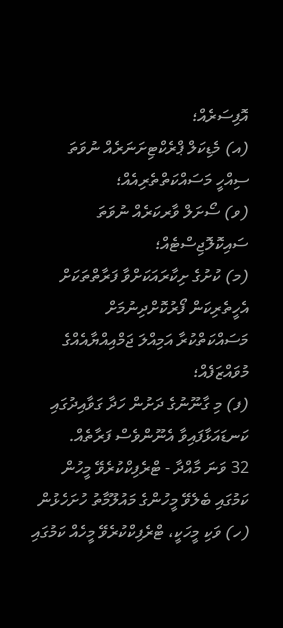އޮފިސަރެއް؛
(އ) މެޑިކަލް ޕްރެކްޓިށަނަރެއް ނުވަތަ ސިއްހީ މަސައްކަތްތެރިއެއް؛
(ވ) ސޯށަލް ވާރކަރެއް ނުވަތަ ސައިކޮލޮޖިސްޓެއް؛
(މ) ކުށުގެ ށިކާރައަކަށްވާ ފަރާތްތަކަށް އެހީތެރިކަން ފޯރުކޮށްދިނުމަށް މަސައްކަތްކުރާ އަމިއްލަ ޖަމްއިއްޔާއެއްގެ މުވައްޒަފެއް؛
(ފ) މި ގާނޫނުގެ ދަށުން ހަދާ ގަވާއިދުގައި ކަނޑައަޅާފައިވާ އެނޫންވެސް ފަރާތެއް.
32 ވަނަ މާއްދާ - ޓްރެފިކްކުރެވޭ މީހުން ކަމުގައި ބެލެވޭ މީހުންގެ މައުލޫމާތު ހުށަހެޅުން
(ހ) ވަކި މީހަކީ، ޓްރެފިކްކުރެވޭ މީހެއް ކަމުގައި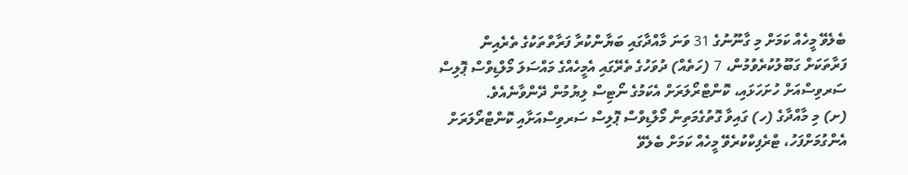ބެލެވޭ މީހެއް ކަމަށް މި ގާނޫނުގެ 31 ވަނަ މާއްދާގައި ބަޔާންކުރާ ފަރާތްތަކުގެ ތެރެއިން ފަރާތަކަށް ގަބޫލުކުރެވުމުން، 7 (ހަތެއް) ދުވަހުގެ ތެރޭގައި އެމީހެއްގެ މައްސަލަ މޯލްޑިވްސް ޕޮލިސް ސަރވިސްއަށް ހުށަހަޅައި، ކޮންޓްރޯލަރަށް އެކަމުގެ ނޯޓިސް ލިޔުމުން ދޭންވާނެއެވެ.
(ށ) މި މާއްދާގެ (ހ) ގައިވާ ގޮތުގެމަތިން މޯލްޑިވްސް ޕޮލިސް ސަރވިސްއަށާއި ކޮންޓްރޯލަރަށް އެންގުމަށްފަހު، ޓްރެފިކްކުރެވޭ މީހެއް ކަމަށް ބެލެވޭ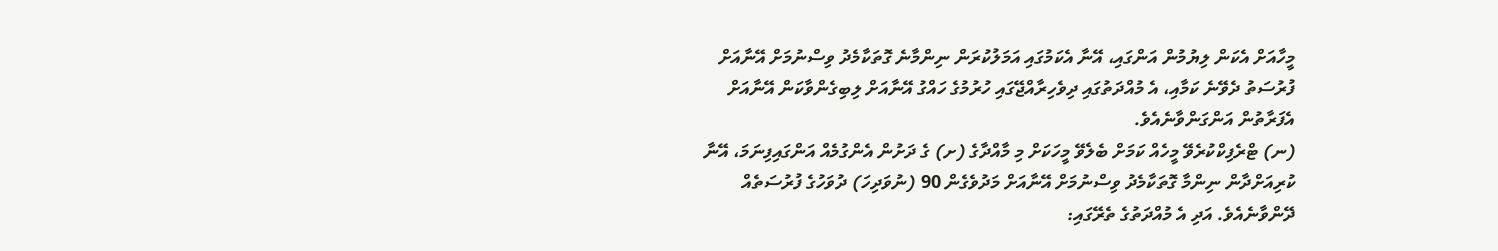މީހާއަށް އެކަން ލިޔުމުން އަންގައި، އޭނާ އެކަމުގައި އަމަލުކުރަން ނިންމާނެ ގޮތަކާމެދު ވިސްނުމަށް އޭނާއަށް ފުރުސަތު ދެވޭނެ ކަމާއި، އެ މުއްދަތުގައި ދިވެހިރާއްޖޭގައި ހުރުމުގެ ހައްގު އޭނާއަށް ލިބިގެންވާކަން އޭނާއަށް އެފަރާތުން އަންގަންވާނެއެވެ.
(ނ) ޓްރެފިކްކުރެވޭ މީހެއް ކަމަށް ބެލެވޭ މީހަކަށް މި މާއްދާގެ (ށ) ގެ ދަށުން އެންގުމެއް އަންގައިފިނަމަ، އޭނާ ކުރިއަށްދާން ނިންމާ ގޮތަކާމެދު ވިސްނުމަށް އޭނާއަށް މަދުވެގެން 90 (ނުވަދިހަ) ދުވަހުގެ ފުރުސަތެއް ދޭންވާނެއެވެ. އަދި އެ މުއްދަތުގެ ތެރޭގައި: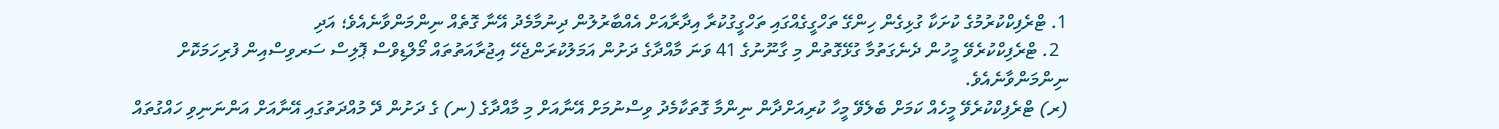1. ޓްރެފިކްކުރުމުގެ ކުށަކާ ގުޅިގެން ހިންގޭ ތަހްގީގެއްގައި ތަހްގީގުކުރާ އިދާރާއަށް އެއްބާރުލުން ދިނުމާމެދު އޭނާ ގޮތެއް ނިންމަންވާނެއެވެ؛ އަދި
  2. ޓްރެފިކްކުރެވޭ މީހުން ދެނެގަތުމާ ގުޅޭގޮތުން މި ގާނޫނުގެ 41 ވަނަ މާއްދާގެ ދަށުން އަމަލުކުރަންޖެހޭ އިޖުރާއަތުތައް މޯލްޑިވްސް ޕޮލިސް ސަރވިސްއިން ފުރިހަމަކޮށް ނިންމަންވާނެއެވެ.
(ރ) ޓްރެފިކްކުރެވޭ މީހެއް ކަމަށް ބެލެވޭ މީހާ ކުރިއަށްދާން ނިންމާ ގޮތަކާމެދު ވިސްނުމަށް އޭނާއަށް މި މާއްދާގެ (ނ) ގެ ދަށުން ދޭ މުއްދަތުގައި އޭނާއަށް އަންނަނިވި ހައްގުތައް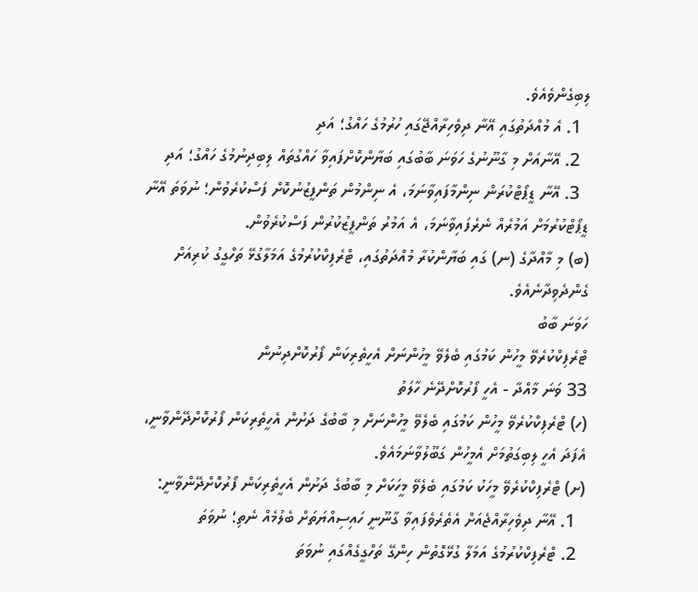ލިބިގެންވެއެވެ.
  1. އެ މުއްދަތުގައި އޭނާ ދިވެހިރާއްޖޭގައި ހުރުމުގެ ހައްގު؛ އަދި
  2. އޭނާއަށް މި ގާނޫނުގެ ހަވަނަ ބާބުގައި ބަޔާންކޮށްފައިވާ ހައްގުތައް ލިބިދިނުމުގެ ހައްގު؛ އަދި
  3. އޭނާ ޑީޕޯޓްކުރަން ނިންމާފައިވާނަމަ، އެ ނިންމުން ތަންފީޒުނުކޮށް ފަސްކުރެވުން؛ ނުވަތަ އޭނާ ޑީޕޯޓްކުރުމަށް އަމުރެއް ނެރެފައިވާނަމަ، އެ އަމުރު ތަންފީޒުކުރުން ފަސްކުރެވުން.
(ބ) މި މާއްދާގެ (ނ) ގައި ބަޔާންކުރާ މުއްދަތުގައި، ޓްރެފިކްކުރުމުގެ އަމަލާގުޅޭ ތަހްގީގު ކުރިއަށް ގެންދެވިދާނެއެވެ.
ހަވަނަ ބާބު
ޓްރެފިކްކުރެވޭ މީހުން ކަމުގައި ބެލެވޭ މީހުންނަށް އެހީތެރިކަން ފޯރުކޮށްދިނުން
33 ވަނަ މާއްދާ - އެހީ ފޯރުކޮށްދޭނެ ހާލަތު
(ހ) ޓްރެފިކްކުރެވޭ މީހުން ކަމުގައި ބެލެވޭ މީހުންނަށް މި ބާބުގެ ދަށުން އެހީތެރިކަން ފޯރުކޮށްދޭންވާނީ، އެފަދަ އެހީ ލިބިގަތުމަށް އެމީހުން ގަބޫލުވާނަމައެވެ.
(ށ) ޓްރެފިކްކުރެވޭ މީހަކު ކަމުގައި ބެލެވޭ މީހަކަށް މި ބާބުގެ ދަށުން އެހީތެރިކަން ފޯރުކޮށްދޭންވާނީ:
  1. އޭނާ ދިވެހިރާއްޖެއަށް އެތެރެވެފައިވާ ގާނޫނީ ހައިސިއްޔަތަށް ބެލުމެއް ނެތި؛ ނުވަތަ
  2. ޓްރެފިކްކުރުމުގެ އަމަލާ ގުޅޭގޮތުން ހިންގޭ ތަހްގީގެއްގައި ނުވަތަ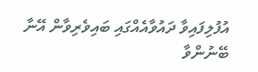އުފުލިފައިވާ ދައުވާއެއްގައި ބައިވެރިވާން އޭނާ ބޭނުންވާ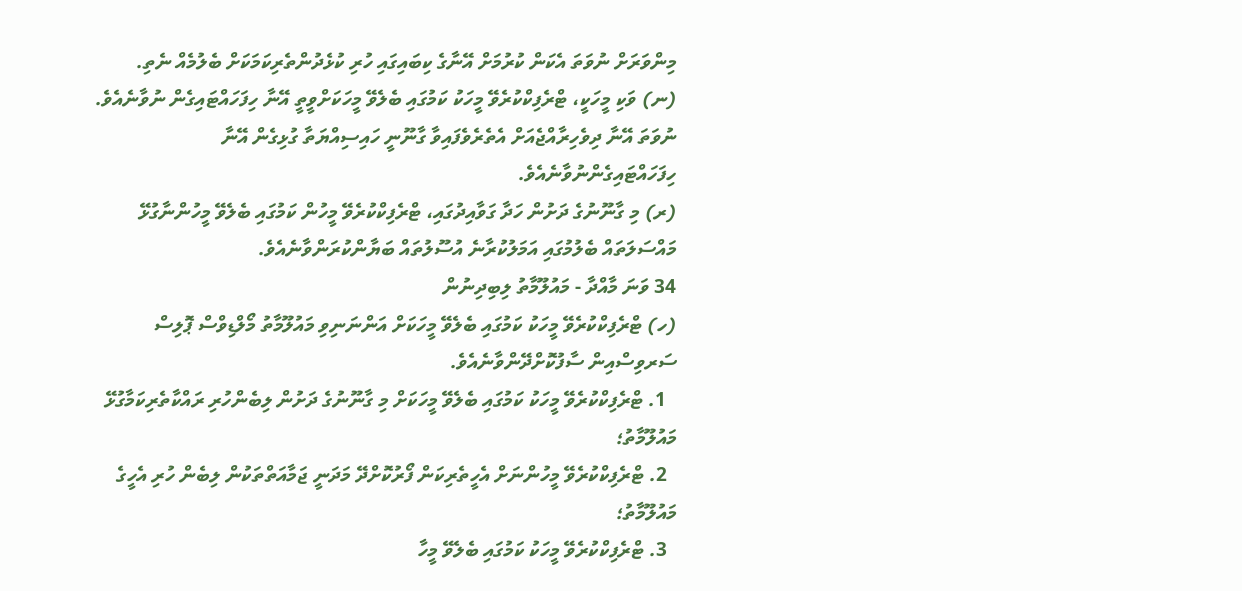މިންވަރަށް ނުވަތަ އެކަން ކުރުމަށް އޭނާގެ ކިބައިގައި ހުރި ކުޅެދުންތެރިކަމަކަށް ބެލުމެއް ނެތި.
(ނ) ވަކި މީހަކީ، ޓްރެފިކްކުރެވޭ މީހަކު ކަމުގައި ބެލެވޭ މީހަކަށްވީތީ އޭނާ ހިފަހައްޓައިގެން ނުވާނެއެވެ. ނުވަތަ އޭނާ ދިވެހިރާއްޖެއަށް އެތެރެވެފައިވާ ގާނޫނީ ހައިސިއްޔަތާ ގުޅިގެން އޭނާ ހިފަހައްޓައިގެންނުވާނެއެވެ.
(ރ) މި ގާނޫނުގެ ދަށުން ހަދާ ގަވާއިދުގައި، ޓްރެފިކްކުރެވޭ މީހުން ކަމުގައި ބެލެވޭ މީހުންނާގުޅޭ މައްސަލަތައް ބެލުމުގައި އަމަލުކުރާނެ އުސޫލުތައް ބަޔާންކުރަންވާނެއެވެ.
34 ވަނަ މާއްދާ - މައުލޫމާތު ލިބިދިނުން
(ހ) ޓްރެފިކްކުރެވޭ މީހަކު ކަމުގައި ބެލެވޭ މީހަކަށް އަންނަނިވި މައުލޫމާތު މޯލްޑިވްސް ޕޮލިސް ސަރވިސްއިން ސާފުކޮށްދޭންވާނެއެވެ.
  1. ޓްރެފިކްކުރެވޭ މީހަކު ކަމުގައި ބެލެވޭ މީހަކަށް މި ގާނޫނުގެ ދަށުން ލިބެންހުރި ރައްކާތެރިކަމާގުޅޭ މައުލޫމާތު؛
  2. ޓްރެފިކްކުރެވޭ މީހުންނަށް އެހީތެރިކަން ފޯރުކޮށްދޭ މަދަނީ ޖަމާއަތްތަކުން ލިބެން ހުރި އެހީގެ މައުލޫމާތު؛
  3. ޓްރެފިކްކުރެވޭ މީހަކު ކަމުގައި ބެލެވޭ މީހާ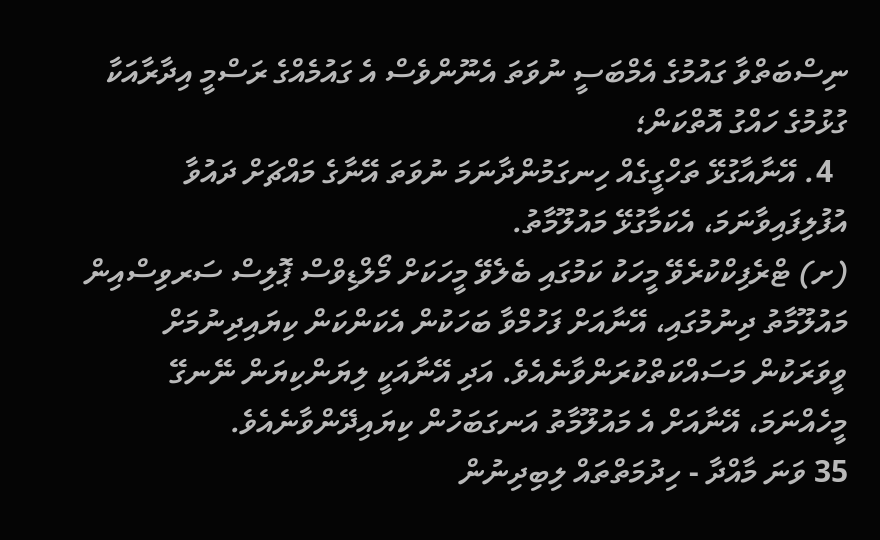ނިސްބަތްވާ ގައުމުގެ އެމްބަސީ ނުވަތަ އެނޫންވެސް އެ ގައުމެއްގެ ރަސްމީ އިދާރާއަކާ ގުޅުމުގެ ހައްގު އޮތްކަން؛
  4. އޭނާއާގުޅޭ ތަހްގީގެއް ހިނގަމުންދާނަމަ ނުވަތަ އޭނާގެ މައްޗަށް ދައުވާ އުފުލިފައިވާނަމަ، އެކަމާގުޅޭ މައުލޫމާތު.
(ށ) ޓްރެފިކްކުރެވޭ މީހަކު ކަމުގައި ބެލެވޭ މީހަކަށް މޯލްޑިވްސް ޕޮލިސް ސަރވިސްއިން މައުލޫމާތު ދިނުމުގައި، އޭނާއަށް ފަހުމްވާ ބަހަކުން އެކަންކަން ކިޔައިދިނުމަށް ވީވަރަކުން މަސައްކަތްކުރަންވާނެއެވެ. އަދި އޭނާއަކީ ލިޔަންކިޔަން ނޭނގޭ މީހެއްނަމަ، އޭނާއަށް އެ މައުލޫމާތު އަނގަބަހުން ކިޔައިދޭންވާނެއެވެ.
35 ވަނަ މާއްދާ - ހިދުމަތްތައް ލިބިދިނުން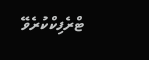ޓްރެފިކްކުރެވޭ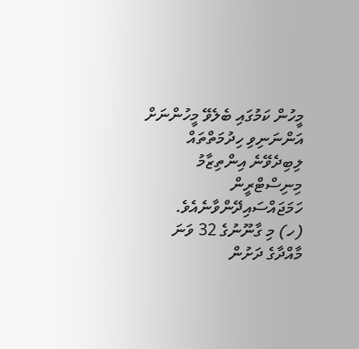މީހުން ކަމުގައި ބެލެވޭ މީހުންނަށް އަންނަނިވި ހިދުމަތްތައް ލިބިދެވޭނެ އިންތިޒާމު މިނިސްޓްރީން ހަމަޖައްސައިދޭންވާނެއެވެ.
(ހ) މި ގާނޫނުގެ 32 ވަނަ މާއްދާގެ ދަށުން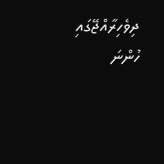ދިވެހިރާއްޖޭގައި ހުންނަ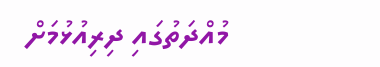މުއްދަތުގައި ދިރިއުޅުމަށް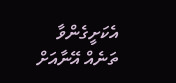އެކަށީގެންވާ ތަނެއް އޭނާއަށް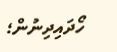ހޯދައިދިނުން؛